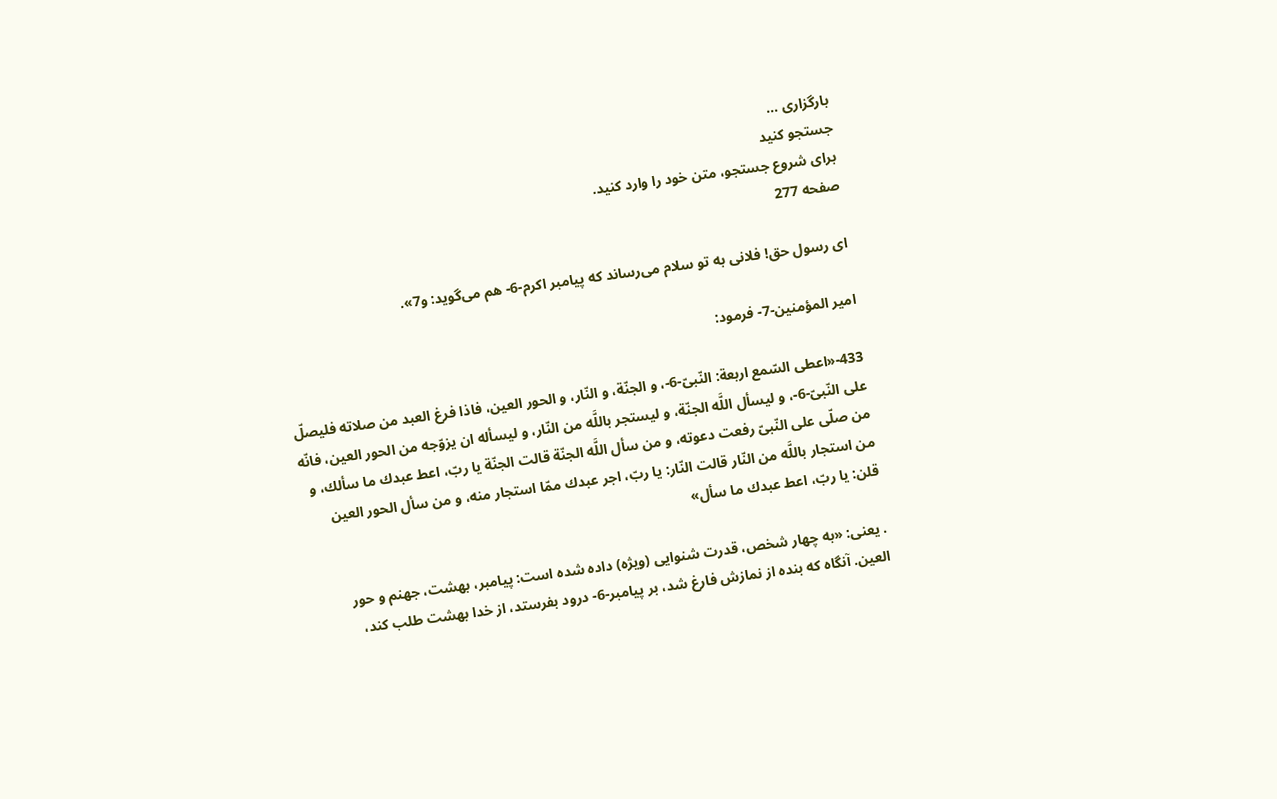بارگزاری ...
جستجو کنید
برای شروع جستجو، متن خود را وارد کنید.
صفحه 277

اى رسول حق! فلانى به تو سلام مى‌رساند كه پيامبر اكرم-6- هم مى‌گويد: و7».

امير المؤمنين-7- فرمود:

433-«اعطى السّمع اربعة: النّبىّ-6-، و الجنّة، و النّار، و الحور العين، فاذا فرغ العبد من صلاته فليصلّ على النّبىّ-6-، و ليسأل اللَّه الجنّة، و ليستجر باللَّه من النّار، و ليسأله ان يزوّجه من الحور العين، فانّه من صلّى على النّبىّ رفعت دعوته، و من سأل اللَّه الجنّة قالت الجنّة يا ربّ، اعط عبدك ما سألك، و من استجار باللَّه من النّار قالت النّار: يا ربّ، اجر عبدك ممّا استجار منه، و من سأل الحور العين قلن: يا ربّ، اعط عبدك ما سأل»

. يعنى: «به چهار شخص، قدرت شنوايى (ويژه) داده شده است: پيامبر، بهشت، جهنم و حور العين. آنگاه كه بنده از نمازش فارغ شد، بر پيامبر-6- درود بفرستد، از خدا بهشت طلب كند،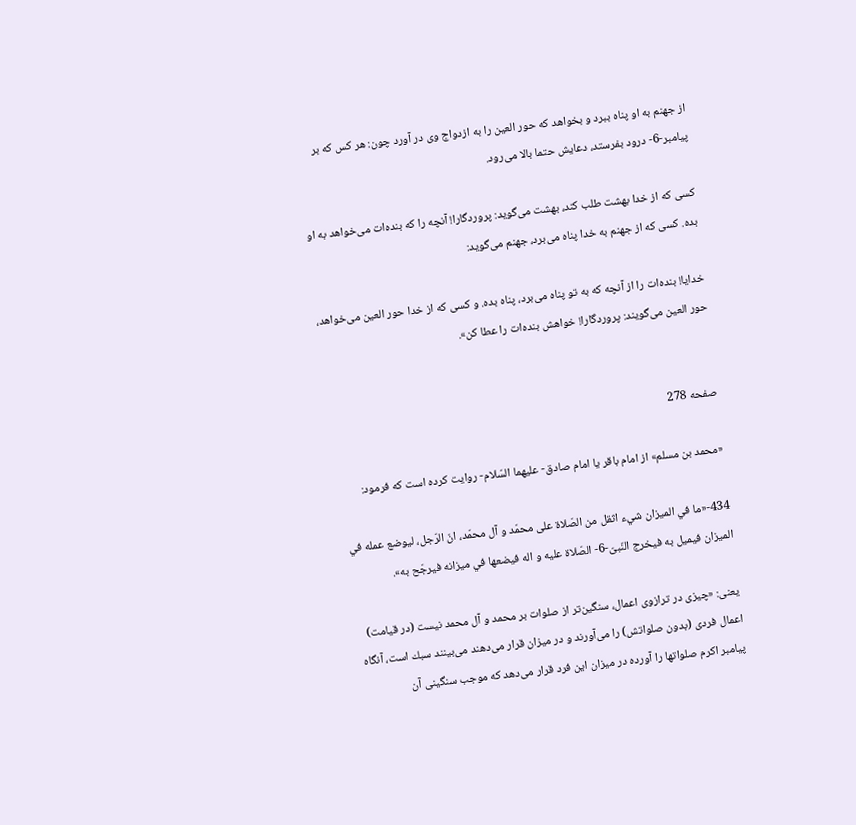از جهنم به او پناه ببرد و بخواهد كه حور العين را به ازدواج وى در آورد چون: هر كس كه بر پيامبر-6- درود بفرستد، دعايش حتما بالا مى‌رود.

كسى كه از خدا بهشت طلب كند، بهشت مى‌گويد: پروردگارا! آنچه را كه بنده‌ات مى‌خواهد به او بده. كسى كه از جهنم به خدا پناه مى‌برد، جهنم مى‌گويد:

خدايا! بنده‌ات را از آنچه كه به تو پناه مى‌برد، پناه بده. و كسى كه از خدا حور العين مى‌خواهد، حور العين مى‌گويند: پروردگارا! خواهش بنده‌ات را عطا كن».


صفحه 278

«محمد بن مسلم» از امام باقر يا امام صادق- عليهما السّلام- روايت كرده است كه فرمود:

434-«ما في الميزان شي‌ء اثقل من الصّلاة على محمّد و آل محمّد، انّ الرّجل، ليوضع عمله في الميزان فيميل به فيخرج النّبىّ-6- الصّلاة عليه و اله فيضعها في ميزانه فيرجّح به».

يعنى: «چيزى در ترازوى اعمال، سنگين‌تر از صلوات بر محمد و آل محمد نيست (در قيامت) اعمال فردى (بدون صلواتش) را مى‌آورند و در ميزان قرار مى‌دهند مى‌بينند سبك است، آنگاه پيامبر اكرم صلواتها را آورده در ميزان اين فرد قرار مى‌دهد كه موجب سنگينى آن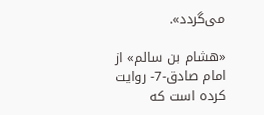مى‌گردد».

«هشام بن سالم» از امام صادق-7- روايت كرده است كه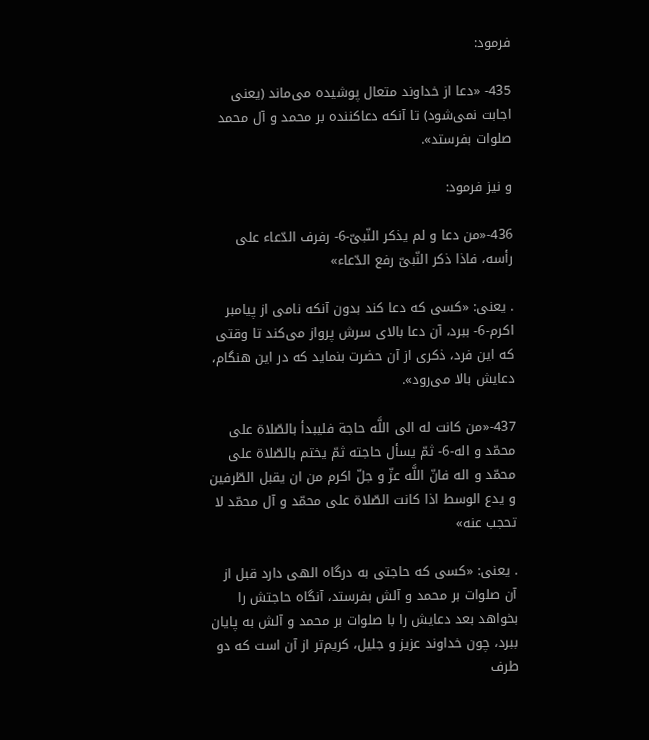فرمود:

435- «دعا از خداوند متعال پوشيده مى‌ماند (يعنى اجابت نمى‌شود) تا آنكه دعاكننده بر محمد و آل محمد صلوات بفرستد».

و نيز فرمود:

436-«من دعا و لم يذكر النّبىّ-6- رفرف الدّعاء على رأسه، فاذا ذكر النّبىّ رفع الدّعاء»

. يعنى: «كسى كه دعا كند بدون آنكه نامى از پيامبر اكرم-6- ببرد، آن دعا بالاى سرش پرواز مى‌كند تا وقتى كه اين فرد، ذكرى از آن حضرت بنمايد كه در اين هنگام، دعايش بالا مى‌رود».

437-«من كانت له الى اللَّه حاجة فليبدأ بالصّلاة على محمّد و اله-6- ثمّ يسأل حاجته ثمّ يختم بالصّلاة على محمّد و اله فانّ اللَّه عزّ و جلّ اكرم من ان يقبل الطّرفين و يدع الوسط اذا كانت الصّلاة على محمّد و آل محمّد لا تحجب عنه»

. يعنى: «كسى كه حاجتى به درگاه الهى دارد قبل از آن صلوات بر محمد و آلش بفرستد، آنگاه حاجتش را بخواهد بعد دعايش را با صلوات بر محمد و آلش به پايان ببرد، چون خداوند عزيز و جليل، كريم‌تر از آن است كه دو طرف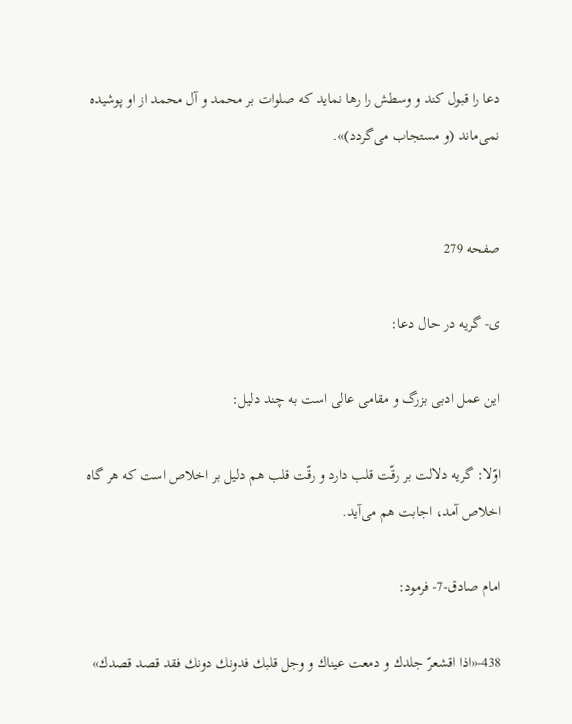دعا را قبول كند و وسطش را رها نمايد كه صلوات بر محمد و آل محمد از او پوشيده نمى‌ماند (و مستجاب مى‌گردد)».


صفحه 279

ى- گريه در حال دعا:

اين عمل ادبى بزرگ و مقامى عالى است به چند دليل:

اوّلا: گريه دلالت بر رقّت قلب دارد و رقّت قلب هم دليل بر اخلاص است كه هر گاه اخلاص آمد، اجابت هم مى‌آيد.

امام صادق-7- فرمود:

438-«اذا اقشعرّ جلدك و دمعت عيناك و وجل قلبك فدونك دونك فقد قصد قصدك»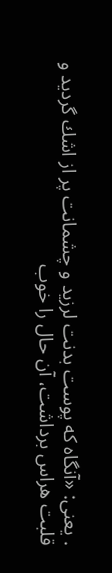. يعنى: «آنگاه كه پوست بدنت لرزيد و چشمانت پر از اشك گرديد و قلبت هراس برداشت، آن حال را خوب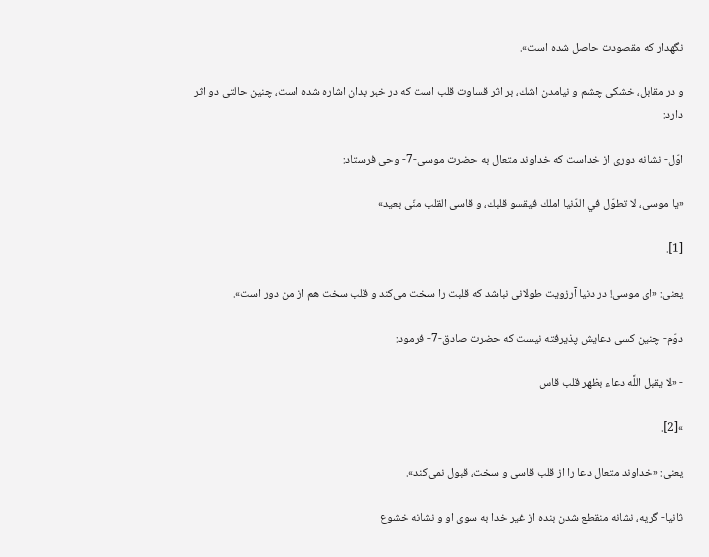نگهدار كه مقصودت حاصل شده است».

و در مقابل، خشكى چشم و نيامدن اشك، بر اثر قساوت قلب است كه در خبر بدان اشاره شده است، چنين حالتى دو اثر دارد:

اوّل- نشانه دورى از خداست كه خداوند متعال به حضرت موسى-7- وحى فرستاد:

«يا موسى، لا تطوّل في الدّنيا املك فيقسو قلبك، و قاسى القلب منّى بعيد»

[1].

يعنى: «اى موسى! در دنيا آرزويت طولانى نباشد كه قلبت را سخت مى‌كند و قلب سخت هم از من دور است».

دوّم- چنين كسى دعايش پذيرفته نيست كه حضرت صادق-7- فرمود:

- «لا يقبل اللَّه دعاء بظهر قلب قاس‌

»[2].

يعنى: «خداوند متعال دعا را از قلب قاسى و سخت، قبول نمى‌كند».

ثانيا- گريه، نشانه منقطع شدن بنده از غير خدا به سوى او و نشانه خشوع‌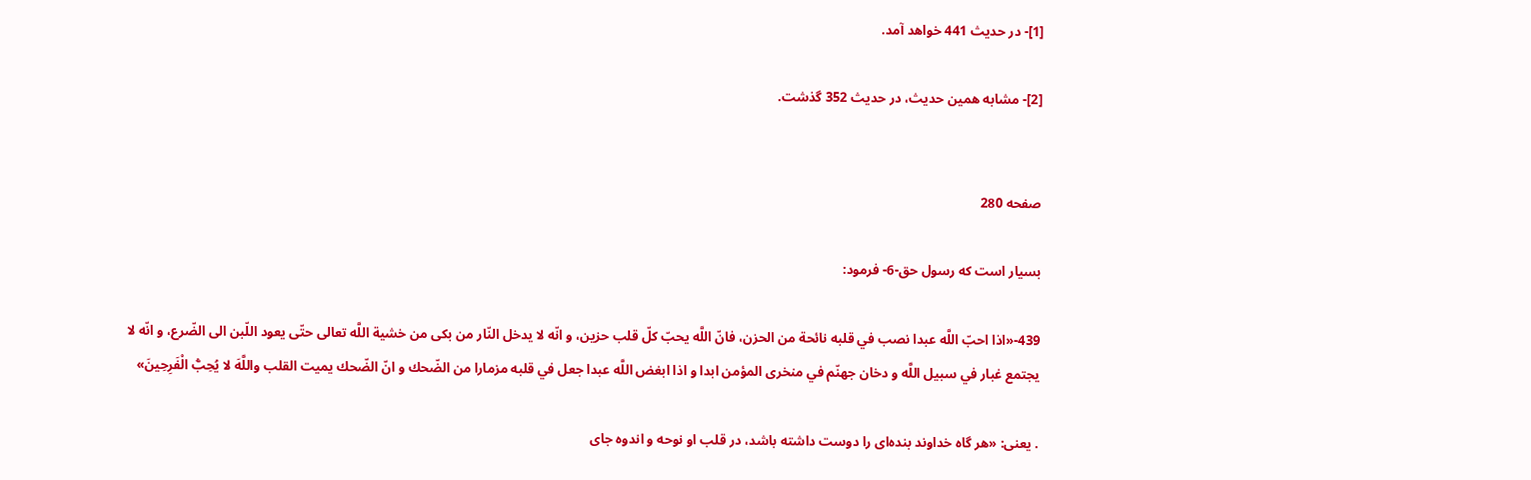[1]- در حديث 441 خواهد آمد.

[2]- مشابه همين حديث، در حديث 352 گذشت.


صفحه 280

بسيار است كه رسول حق-6- فرمود:

439-«اذا احبّ اللَّه عبدا نصب في قلبه نائحة من الحزن، فانّ اللَّه يحبّ كلّ قلب حزين، و انّه لا يدخل النّار من بكى من خشية اللَّه تعالى حتّى يعود اللّبن الى الضّرع، و انّه لا يجتمع غبار في سبيل اللَّه و دخان جهنّم في منخرى المؤمن ابدا و اذا ابغض اللَّه عبدا جعل في قلبه مزمارا من الضّحك و انّ الضّحك يميت القلب واللَّهَ لا يُحِبُّ الْفَرِحِينَ‌»

. يعنى: «هر گاه خداوند بنده‌اى را دوست داشته باشد، در قلب او نوحه و اندوه جاى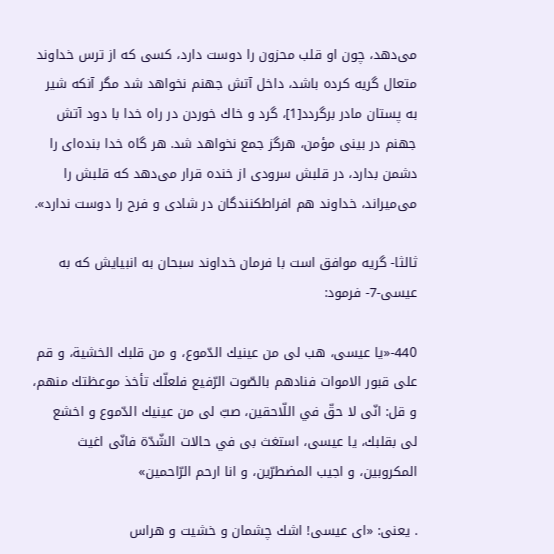مى‌دهد، چون او قلب محزون را دوست دارد، كسى كه از ترس خداوند متعال گريه كرده باشد، داخل آتش جهنم نخواهد شد مگر آنكه شير به پستان مادر برگردد[1]، گرد و خاك خوردن در راه خدا با دود آتش جهنم در بينى مؤمن، هرگز جمع نخواهد شد. هر گاه خدا بنده‌اى را دشمن بدارد، در قلبش سرودى از خنده قرار مى‌دهد كه قلبش را مى‌ميراند، خداوند هم افراطكنندگان در شادى و فرح را دوست ندارد».

ثالثا- گريه موافق است با فرمان خداوند سبحان به انبيايش كه به عيسى-7- فرمود:

440-«يا عيسى، هب لى من عينيك الدّموع، و من قلبك الخشية، و قم على قبور الاموات فنادهم بالصّوت الرّفيع فلعلّك تأخذ موعظتك منهم، و قل: انّى لا حقّ في اللّاحقين، صبّ لى من عينيك الدّموع و اخشع لى بقلبك، يا عيسى، استغث بى في حالات الشّدّة فانّى اغيث المكروبين، و اجيب المضطرّين، و انا ارحم الرّاحمين»

. يعنى: «اى عيسى! اشك چشمان و خشيت و هراس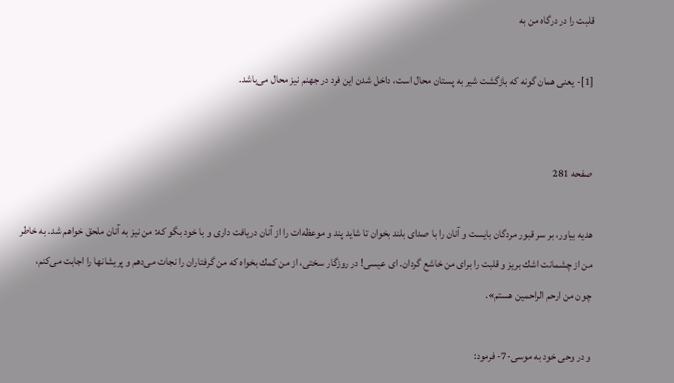قلبت را در درگاه من به‌

[1]- يعنى همان گونه كه بازگشت شير به پستان محال است، داخل شدن اين فرد در جهنم نيز محال مى‌باشد.


صفحه 281

هديه بياور، بر سر قبور مردگان بايست و آنان را با صداى بلند بخوان تا شايد پند و موعظه‌ات را از آنان دريافت دارى و با خود بگو كه: من نيز به آنان ملحق خواهم شد. به خاطر من از چشمانت اشك بريز و قلبت را براى من خاشع گردان. اى عيسى! در روزگار سختى، از من كمك بخواه كه من گرفتاران را نجات مى‌دهم و پريشانها را اجابت مى‌كنم، چون من ارحم الراحمين هستم».

و در وحى خود به موسى-7- فرمود: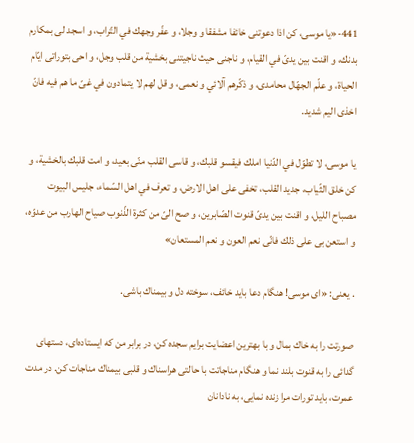441-«يا موسى، كن اذا دعوتنى خائفا مشفقا و وجلا، و عفّر وجهك في التّراب، و اسجد لى بمكارم بدنك، و اقنت بين يدىّ في القيام، و ناجنى حيث ناجيتنى بخشية من قلب وجل، و احى بتوراتى ايّام الحياة، و علّم الجهّال محامدى، و ذكّرهم آلائي و نعمى، و قل لهم لا يتمادون في غىّ ما هم فيه فانّ اخذى اليم شديد.

يا موسى، لا تطوّل في الدّنيا املك فيقسو قلبك، و قاسى القلب منّى بعيد، و امت قلبك بالخشية، و كن خلق الثّياب، جديد القلب، تخفى على اهل الارض، و تعرف في اهل السّماء، جليس البيوت مصباح الليل، و اقنت بين يدىّ قنوت الصّابرين، و صح الىّ من كثرة الذّنوب صياح الهارب من عدوّه، و استعن بى على ذلك فانّى نعم العون و نعم المستعان»

. يعنى: «اى موسى! هنگام دعا بايد خائف، سوخته دل و بيمناك باشى.

صورتت را به خاك بمال و با بهترين اعضايت برايم سجده كن، در برابر من كه ايستاده‌اى، دستهاى گدائى را به قنوت بلند نما و هنگام مناجاتت با حالتى هراسناك و قلبى بيمناك مناجات كن. در مدت عمرت، بايد تورات مرا زنده نمايى، به نادانان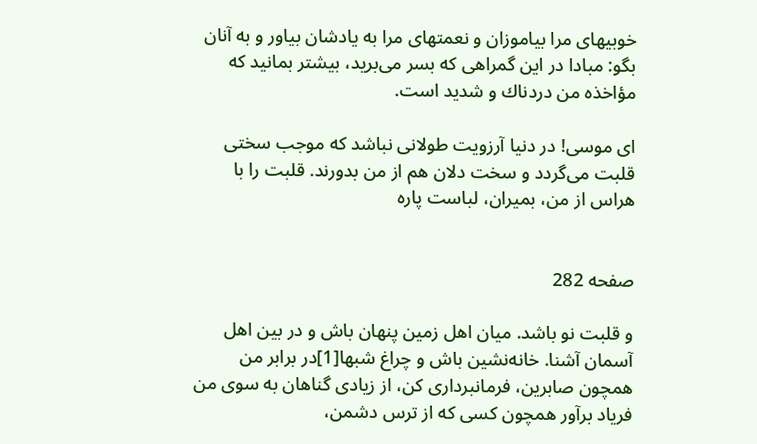خوبيهاى مرا بياموزان و نعمتهاى مرا به يادشان بياور و به آنان بگو: مبادا در اين گمراهى كه بسر مى‌بريد، بيشتر بمانيد كه مؤاخذه من دردناك و شديد است.

اى موسى! در دنيا آرزويت طولانى نباشد كه موجب سختى قلبت مى‌گردد و سخت دلان هم از من بدورند. قلبت را با هراس از من، بميران، لباست پاره‌


صفحه 282

و قلبت نو باشد. ميان اهل زمين پنهان باش و در بين اهل آسمان آشنا. خانه‌نشين باش و چراغ شبها[1]در برابر من همچون صابرين، فرمانبردارى كن، از زيادى گناهان به سوى من فرياد برآور همچون كسى كه از ترس دشمن،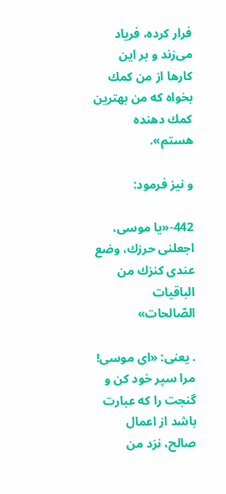فرار كرده، فرياد مى‌زند و بر اين كارها از من كمك بخواه كه من بهترين كمك دهنده هستم».

و نيز فرمود:

442-«يا موسى، اجعلنى حرزك، وضع عندى كنزك من الباقيات الصّالحات»

. يعنى: «اى موسى! مرا سپر خود كن و گنجت را كه عبارت باشد از اعمال صالح، نزد من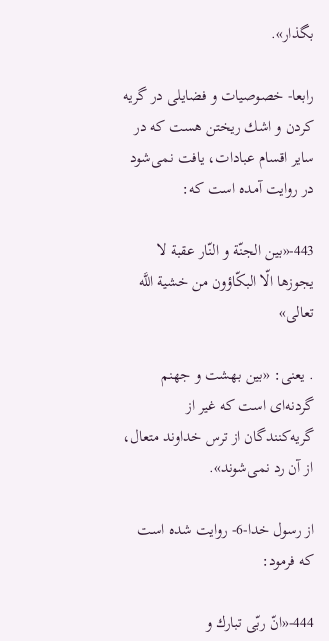بگذار».

رابعا- خصوصيات و فضايلى در گريه كردن و اشك ريختن هست كه در ساير اقسام عبادات، يافت نمى‌شود در روايت آمده است كه:

443-«بين الجنّة و النّار عقبة لا يجوزها الّا البكّاؤون من خشية اللَّه تعالى»

. يعنى: «بين بهشت و جهنم گردنه‌اى است كه غير از گريه‌كنندگان از ترس خداوند متعال، از آن رد نمى‌شوند».

از رسول خدا-6- روايت شده است كه فرمود:

444-«انّ ربّى تبارك و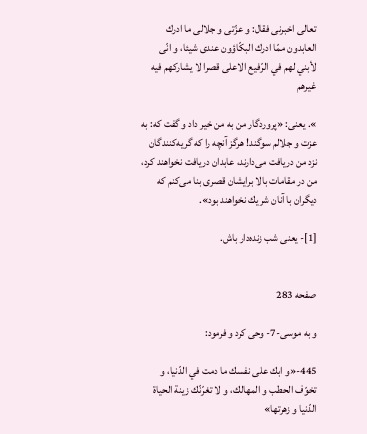تعالى اخبرنى فقال: و عزّتى و جلالى ما ادرك العابدون ممّا ادرك البكّاؤون عندى شيئا، و انّى لأبني لهم في الرّفيع الاعلى قصرا لا يشاركهم فيه غيرهم‌

». يعنى: «پروردگار من به من خير داد و گفت كه: به عزت و جلالم سوگند! هرگز آنچه را كه گريه‌كنندگان نزد من دريافت مى‌دارند، عابدان دريافت نخواهند كرد، من در مقامات بالا برايشان قصرى بنا مى‌كنم كه ديگران با آنان شريك نخواهند بود».

[1]- يعنى شب زنده‌دار باش.


صفحه 283

و به موسى-7- وحى كرد و فرمود:

445-«و ابك على نفسك ما دمت في الدّنيا، و تخوّف الحطب و المهالك، و لا تغرّنّك زينة الحياة الدّنيا و زهرتها»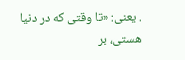. يعنى: «تا وقتى كه در دنيا هستى، بر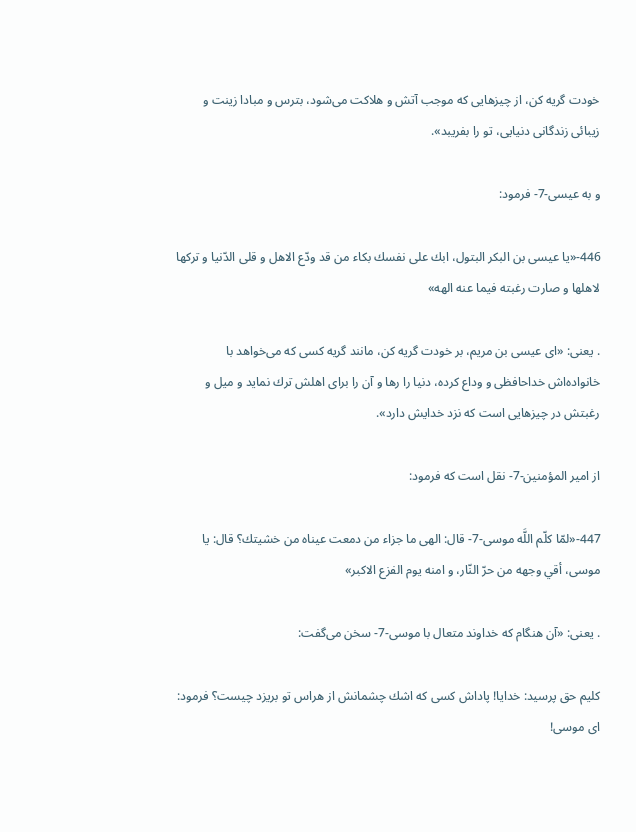خودت گريه كن، از چيزهايى كه موجب آتش و هلاكت مى‌شود، بترس و مبادا زينت و زيبائى زندگانى دنيايى، تو را بفريبد».

و به عيسى-7- فرمود:

446-«يا عيسى بن البكر البتول، ابك على نفسك بكاء من قد ودّع الاهل و قلى الدّنيا و تركها لاهلها و صارت رغبته فيما عنه الهه»

. يعنى: «اى عيسى بن مريم، بر خودت گريه كن، مانند گريه كسى كه مى‌خواهد با خانواده‌اش خداحافظى و وداع كرده، دنيا را رها و آن را براى اهلش ترك نمايد و ميل و رغبتش در چيزهايى است كه نزد خدايش دارد».

از امير المؤمنين-7- نقل است كه فرمود:

447-«لمّا كلّم اللَّه موسى-7- قال: الهى ما جزاء من دمعت عيناه من خشيتك؟ قال: يا موسى، أقي وجهه من حرّ النّار، و امنه يوم الفزع الاكبر»

. يعنى: «آن هنگام كه خداوند متعال با موسى-7- سخن مى‌گفت:

كليم حق پرسيد: خدايا! پاداش كسى كه اشك چشمانش از هراس تو بريزد چيست؟ فرمود: اى موسى!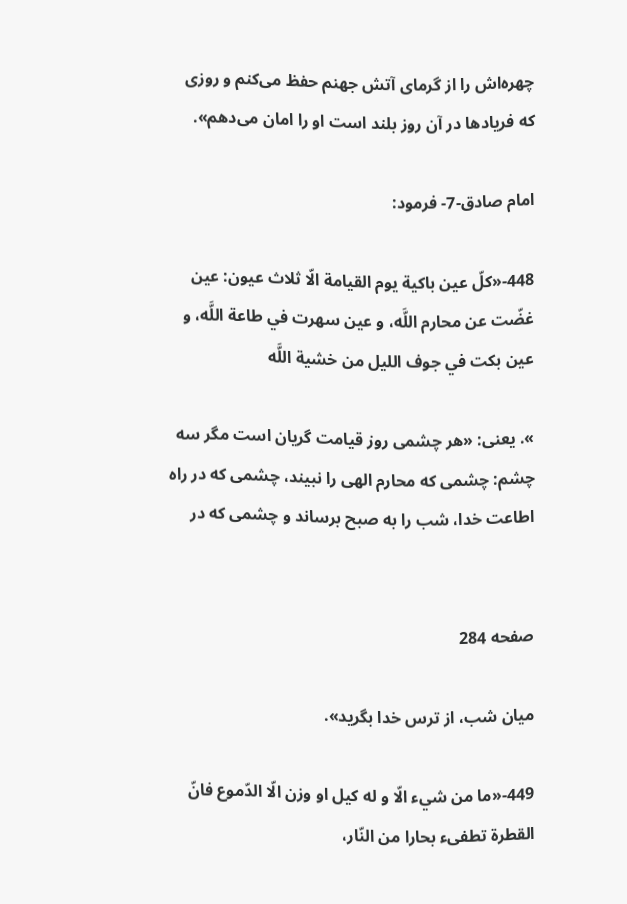چهره‌اش را از گرماى آتش جهنم حفظ مى‌كنم و روزى كه فريادها در آن روز بلند است او را امان مى‌دهم».

امام صادق-7- فرمود:

448-«كلّ عين باكية يوم القيامة الّا ثلاث عيون: عين غضّت عن محارم اللَّه، و عين سهرت في طاعة اللَّه، و عين بكت في جوف الليل من خشية اللَّه‌

». يعنى: «هر چشمى روز قيامت گريان است مگر سه چشم: چشمى كه محارم الهى را نبيند، چشمى كه در راه اطاعت خدا، شب را به صبح برساند و چشمى كه در


صفحه 284

ميان شب، از ترس خدا بگريد».

449-«ما من شي‌ء الّا و له كيل او وزن الّا الدّموع فانّ القطرة تطفى‌ء بحارا من النّار،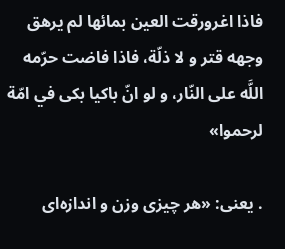فاذا اغرورقت العين بمائها لم يرهق وجهه قتر و لا ذلّة، فاذا فاضت حرّمه اللَّه على النّار، و لو انّ باكيا بكى في امّة لرحموا»

. يعنى: «هر چيزى وزن و اندازه‌اى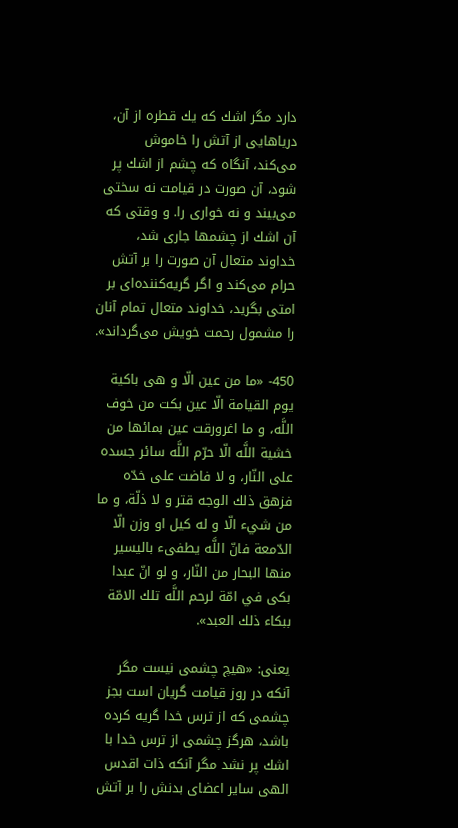دارد مگر اشك كه يك قطره از آن، درياهايى از آتش را خاموش مى‌كند، آنگاه كه چشم از اشك پر شود، آن صورت در قيامت نه سختى مى‌بيند و نه خوارى را. و وقتى كه آن اشك از چشمها جارى شد، خداوند متعال آن صورت را بر آتش حرام مى‌كند و اگر گريه‌كننده‌اى بر امتى بگريد، خداوند متعال تمام آنان را مشمول رحمت خويش مى‌گرداند».

450- «ما من عين الّا و هى باكية يوم القيامة الّا عين بكت من خوف اللَّه، و ما اغرورقت عين بمائها من خشية اللَّه الّا حرّم اللَّه سائر جسده على النّار، و لا فاضت على خدّه فزهق ذلك الوجه قتر و لا ذلّة، و ما من شي‌ء الّا و له كيل او وزن الّا الدّمعة فانّ اللَّه يطفى‌ء باليسير منها البحار من النّار، و لو انّ عبدا بكى في امّة لرحم اللَّه تلك الامّة ببكاء ذلك العبد».

يعنى: «هيچ چشمى نيست مگر آنكه در روز قيامت گريان است بجز چشمى كه از ترس خدا گريه كرده باشد، هرگز چشمى از ترس خدا با اشك پر نشد مگر آنكه ذات اقدس الهى ساير اعضاى بدنش را بر آتش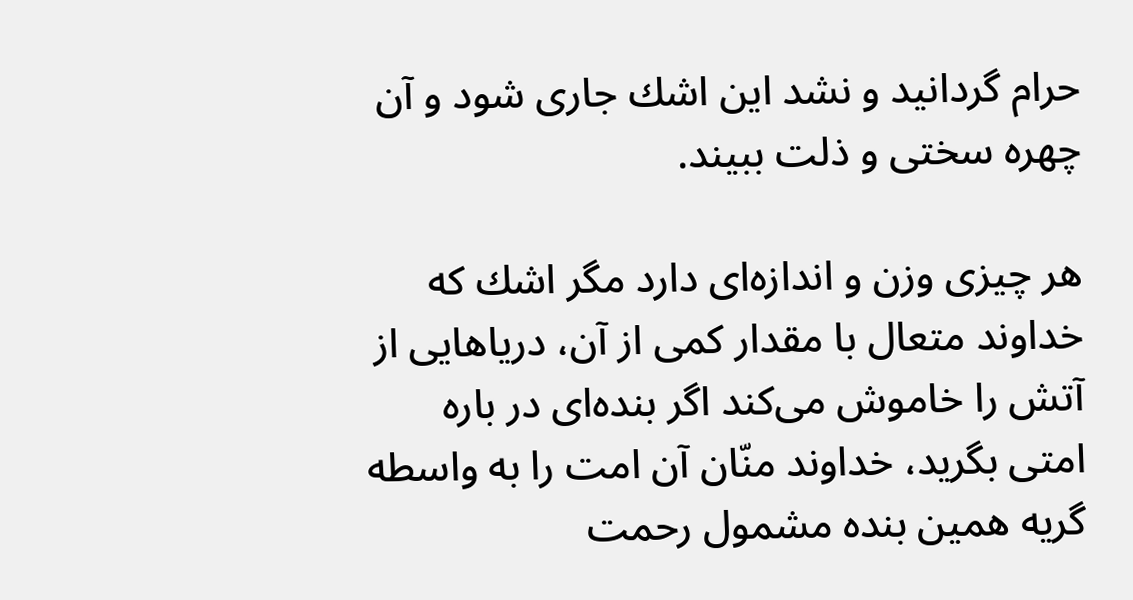حرام گردانيد و نشد اين اشك جارى شود و آن چهره سختى و ذلت ببيند.

هر چيزى وزن و اندازه‌اى دارد مگر اشك كه خداوند متعال با مقدار كمى از آن، درياهايى از آتش را خاموش مى‌كند اگر بنده‌اى در باره امتى بگريد، خداوند منّان آن امت را به واسطه گريه همين بنده مشمول رحمت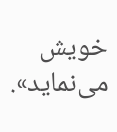خويش مى‌نمايد».